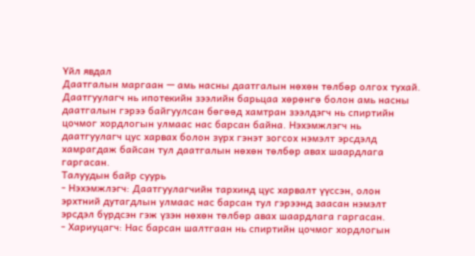Үйл явдал
Даатгалын маргаан — амь насны даатгалын нөхөн төлбөр олгох тухай. Даатгуулагч нь ипотекийн зээлийн барьцаа хөрөнгө болон амь насны даатгалын гэрээ байгуулсан бөгөөд хамтран зээлдэгч нь спиртийн цочмог хордлогын улмаас нас барсан байна. Нэхэмжлэгч нь даатгуулагч цус харвах болон зүрх гэнэт зогсох нэмэлт эрсдэлд хамрагдаж байсан тул даатгалын нөхөн төлбөр авах шаардлага гаргасан.
Талуудын байр суурь
- Нэхэмжлэгч: Даатгуулагчийн тархинд цус харвалт үүссэн, олон эрхтний дутагдлын улмаас нас барсан тул гэрээнд заасан нэмэлт эрсдэл бүрдсэн гэж үзэн нөхөн төлбөр авах шаардлага гаргасан.
- Хариуцагч: Нас барсан шалтгаан нь спиртийн цочмог хордлогын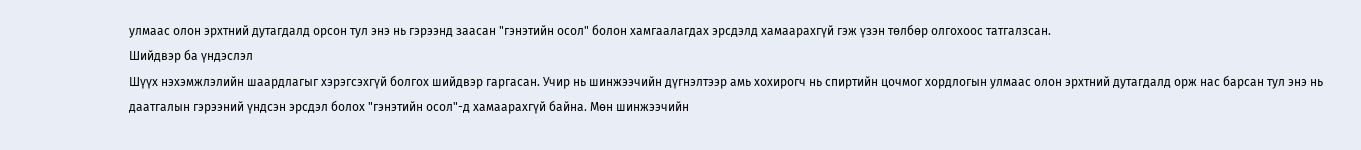улмаас олон эрхтний дутагдалд орсон тул энэ нь гэрээнд заасан "гэнэтийн осол" болон хамгаалагдах эрсдэлд хамаарахгүй гэж үзэн төлбөр олгохоос татгалзсан.
Шийдвэр ба үндэслэл
Шүүх нэхэмжлэлийн шаардлагыг хэрэгсэхгүй болгох шийдвэр гаргасан. Учир нь шинжээчийн дүгнэлтээр амь хохирогч нь спиртийн цочмог хордлогын улмаас олон эрхтний дутагдалд орж нас барсан тул энэ нь даатгалын гэрээний үндсэн эрсдэл болох "гэнэтийн осол"-д хамаарахгүй байна. Мөн шинжээчийн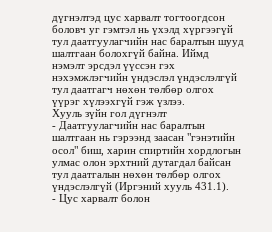дүгнэлтэд цус харвалт тогтоогдсон боловч уг гэмтэл нь үхэлд хүргээгүй тул даатгуулагчийн нас баралтын шууд шалтгаан болохгүй байна. Иймд нэмэлт эрсдэл үүссэн гэх нэхэмжлэгчийн үндэслэл үндэслэлгүй тул даатгагч нөхөн төлбөр олгох үүрэг хүлээхгүй гэж үзлээ.
Хууль зүйн гол дүгнэлт
- Даатгуулагчийн нас баралтын шалтгаан нь гэрээнд заасан "гэнэтийн осол" биш, харин спиртийн хордлогын улмас олон эрхтний дутагдал байсан тул даатгалын нөхөн төлбөр олгох үндэслэлгүй (Иргэний хууль 431.1).
- Цус харвалт болон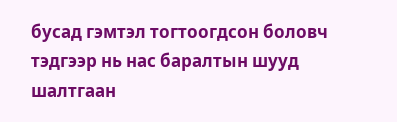бусад гэмтэл тогтоогдсон боловч тэдгээр нь нас баралтын шууд шалтгаан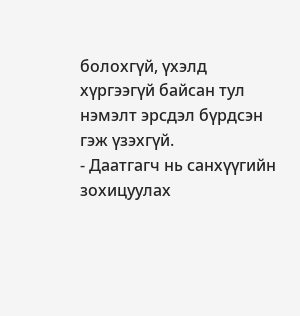болохгүй, үхэлд хүргээгүй байсан тул нэмэлт эрсдэл бүрдсэн гэж үзэхгүй.
- Даатгагч нь санхүүгийн зохицуулах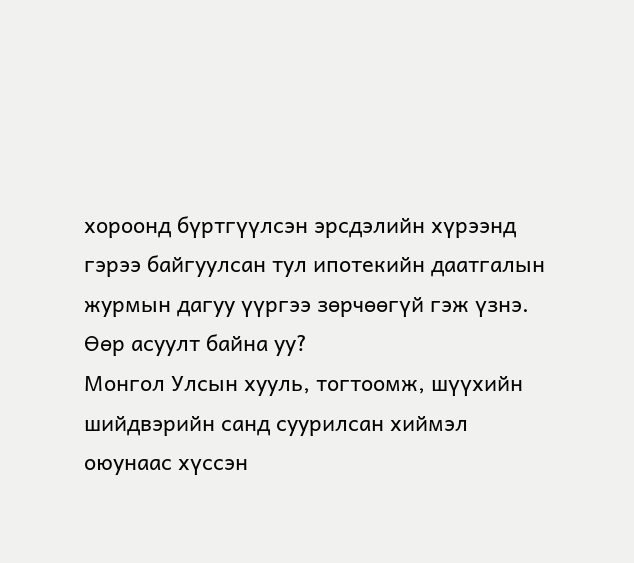хороонд бүртгүүлсэн эрсдэлийн хүрээнд гэрээ байгуулсан тул ипотекийн даатгалын журмын дагуу үүргээ зөрчөөгүй гэж үзнэ.
Өөр асуулт байна уу?
Монгол Улсын хууль, тогтоомж, шүүхийн шийдвэрийн санд суурилсан хиймэл оюунаас хүссэн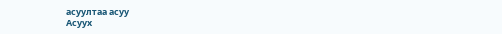асуултаа асуу
Асуух